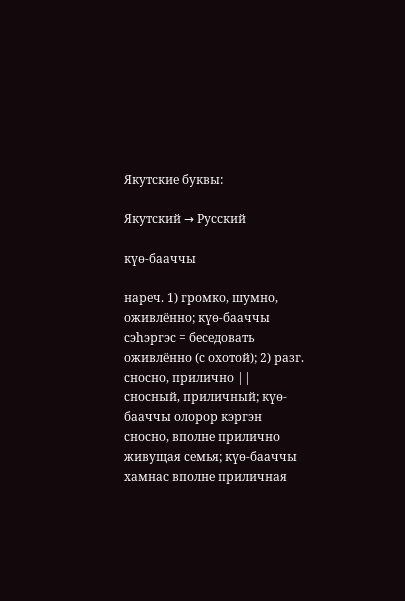Якутские буквы:

Якутский → Русский

күө-бааччы

нареч. 1) громко, шумно, оживлённо; күө-бааччы сэһэргэс = беседовать оживлённо (с охотой); 2) разг. сносно, прилично || сносный, приличный; күө-бааччы олорор кэргэн сносно, вполне прилично живущая семья; күө-бааччы хамнас вполне приличная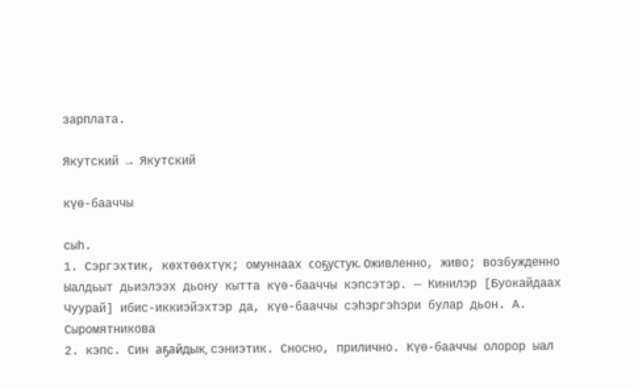зарплата.

Якутский → Якутский

күө-бааччы

сыһ.
1. Сэргэхтик, көхтөөхтүк; омуннаах соҕустук. Оживленно, живо; возбужденно
Ыалдьыт дьиэлээх дьону кытта күө-бааччы кэпсэтэр. — Кинилэр [Буокайдаах Чуурай] ибис-иккиэйэхтэр да, күө-бааччы сэһэргэһэри булар дьон. А. Сыромятникова
2. кэпс. Син аҕайдык, сэниэтик. Сносно, прилично. Күө-бааччы олорор ыал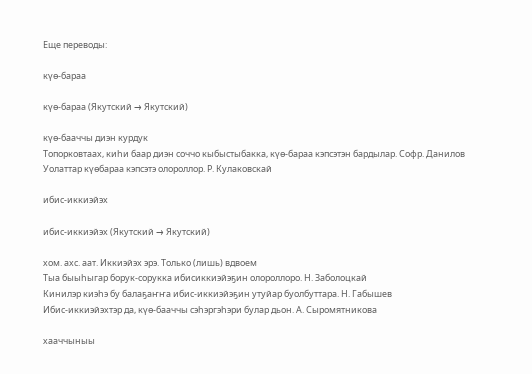Еще переводы:

күө-бараа

күө-бараа (Якутский → Якутский)

күө-бааччы диэн курдук
Топорковтаах, киһи баар диэн соччо кыбыстыбакка, күө-бараа кэпсэтэн бардылар. Софр. Данилов
Уолаттар күөбараа кэпсэтэ олороллор. Р. Кулаковскай

ибис-иккиэйэх

ибис-иккиэйэх (Якутский → Якутский)

хом. ахс. аат. Иккиэйэх эрэ. Только (лишь) вдвоем
Тыа быыһыгар борук-сорукка ибисиккиэйэҕин олороллоро. Н. Заболоцкай
Кинилэр киэһэ бу балаҕаҥҥа ибис-иккиэйэҕин утуйар буолбуттара. Н. Габышев
Ибис-иккиэйэхтэр да, күө-бааччы сэһэргэһэри булар дьон. А. Сыромятникова

хааччыныы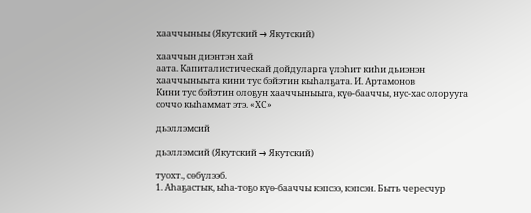хааччыныы (Якутский → Якутский)

хааччын диэнтэн хай
аата. Капиталистическай дойдуларга үлэһит киһи дьиэнэн хааччыныыта кини тус бэйэтин кыһалҕата. И. Артамонов
Кини тус бэйэтин олоҕун хааччыныыга, күө-бааччы, нус-хас олорууга соччо кыһаммат этэ. «ХС»

дьэллэмсий

дьэллэмсий (Якутский → Якутский)

туохт., сөбүлээб.
1. Аһаҕастык, ыһа-тоҕо күө-бааччы кэпсээ, кэпсэн. Быть чересчур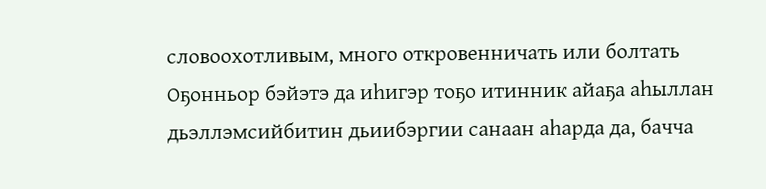словоохотливым, много откровенничать или болтать
Оҕонньор бэйэтэ да иһигэр тоҕо итинник айаҕа аһыллан дьэллэмсийбитин дьиибэргии санаан аһарда да, бачча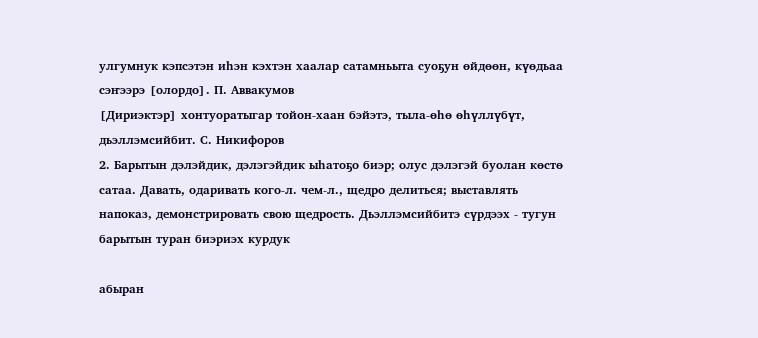улгумнук кэпсэтэн иһэн кэхтэн хаалар сатамньыта суоҕун өйдөөн, күөдьаа сэҥээрэ [олордо]. П. Аввакумов
[Дириэктэр] хонтуоратыгар тойон-хаан бэйэтэ, тыла-өһө өһүллүбүт, дьэллэмсийбит. С. Никифоров
2. Барытын дэлэйдик, дэлэгэйдик ыһатоҕо биэр; олус дэлэгэй буолан көстө сатаа. Давать, одаривать кого-л. чем-л., щедро делиться; выставлять напоказ, демонстрировать свою щедрость. Дьэллэмсийбитэ сүрдээх - тугун барытын туран биэриэх курдук

абыран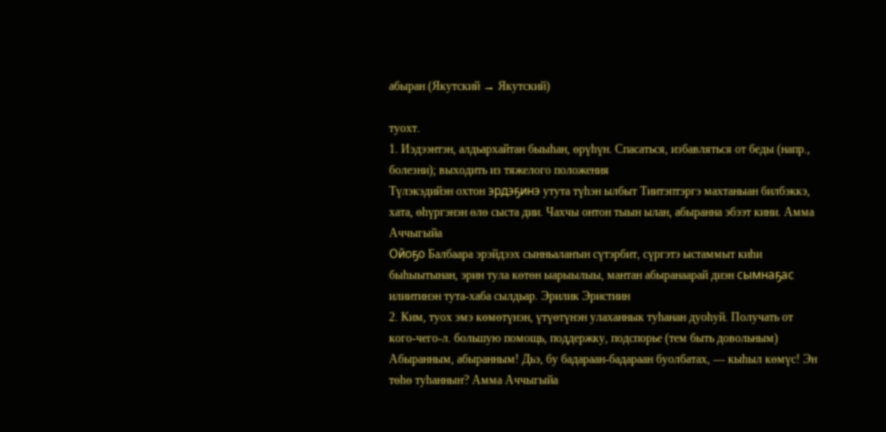абыран (Якутский → Якутский)

туохт.
1. Иэдээнтэн, алдьархайтан быыһан, өрүһүн. Спасаться, избавляться от беды (напр., болезни); выходить из тяжелого положения
Түлэкэдийэн охтон эрдэҕинэ утута түһэн ылбыт Тиитэптэргэ махтаныан билбэккэ, хата, өһүргэнэн өлө сыста дии. Чахчы онтон тыын ылан, абыранна эбээт кини. Амма Аччыгыйа
Ойоҕо Балбаара эрэйдээх сынньалаҥын сүтэрбит, сүргэтэ ыстаммыт киһи быһыытынан, эрин тула көтөн ыарыылыы, мантан абыранаарай диэн сымнаҕас илиитинэн тута-хаба сылдьар. Эрилик Эристиин
2. Ким, туох эмэ көмөтүнэн, үтүөтүнэн улаханнык туһанан дуоһуй. Получать от кого-чего-л. большую помощь, поддержку, подспорье (тем быть довольным)
Абыранным, абыранным! Дьэ, бу бадараан-бадараан буолбатах, — кыһыл көмүс! Эн төһө туһанныҥ? Амма Аччыгыйа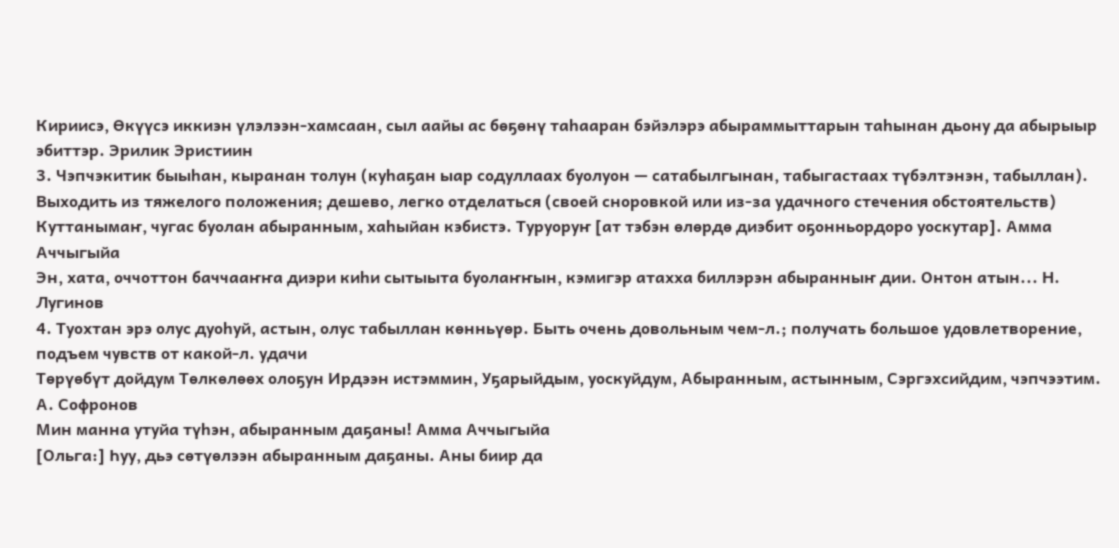Кириисэ, Өкүүсэ иккиэн үлэлээн-хамсаан, сыл аайы ас бөҕөнү таһааран бэйэлэрэ абыраммыттарын таһынан дьону да абырыыр эбиттэр. Эрилик Эристиин
3. Чэпчэкитик быыһан, кыранан толун (куһаҕан ыар содуллаах буолуон — сатабылгынан, табыгастаах түбэлтэнэн, табыллан). Выходить из тяжелого положения; дешево, легко отделаться (своей сноровкой или из-за удачного стечения обстоятельств)
Куттанымаҥ, чугас буолан абыранным, хаһыйан кэбистэ. Туруоруҥ [ат тэбэн өлөрдө диэбит оҕонньордоро уоскутар]. Амма Аччыгыйа
Эн, хата, оччоттон баччааҥҥа диэри киһи сытыыта буолаҥҥын, кэмигэр атахха биллэрэн абыранныҥ дии. Онтон атын... Н. Лугинов
4. Туохтан эрэ олус дуоһуй, астын, олус табыллан көнньүөр. Быть очень довольным чем-л.; получать большое удовлетворение, подъем чувств от какой-л. удачи
Төрүөбүт дойдум Төлкөлөөх олоҕун Ирдээн истэммин, Уҕарыйдым, уоскуйдум, Абыранным, астынным, Сэргэхсийдим, чэпчээтим. А. Софронов
Мин манна утуйа түһэн, абыранным даҕаны! Амма Аччыгыйа
[Ольга:] Һуу, дьэ сөтүөлээн абыранным даҕаны. Аны биир да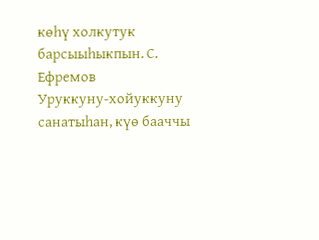көһү холкутук барсыыһыкпын. С. Ефремов
Уруккуну-хойуккуну санатыһан, күө бааччы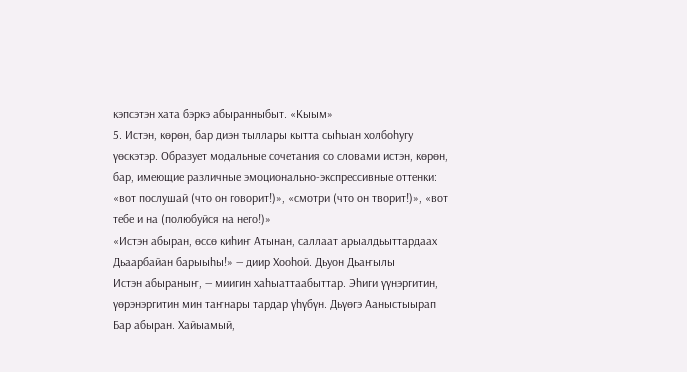кэпсэтэн хата бэркэ абыранныбыт. «Кыым»
5. Истэн, көрөн, бар диэн тыллары кытта сыһыан холбоһугу үөскэтэр. Образует модальные сочетания со словами истэн, көрөн, бар, имеющие различные эмоционально-экспрессивные оттенки: «вот послушай (что он говорит!)», «смотри (что он творит!)», «вот тебе и на (полюбуйся на него!)»
«Истэн абыран, өссө киһиҥ Атынан, саллаат арыалдьыттардаах Дьаарбайан барыыһы!» — диир Хооһой. Дьуон Дьаҥылы
Истэн абыраныҥ, — миигин хаһыаттаабыттар. Эһиги үүнэргитин, үөрэнэргитин мин таҥнары тардар үһүбүн. Дьүөгэ Ааныстыырап
Бар абыран. Хайыамый,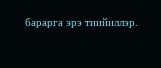барарга эрэ тиийиллэр.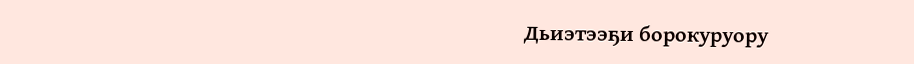Дьиэтээҕи борокуруору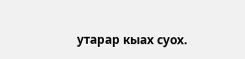утарар кыах суох.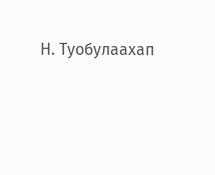Н. Туобулаахап